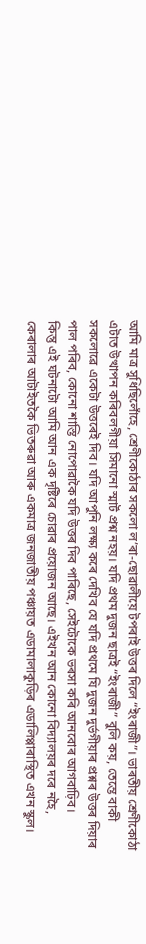আমি মাত্ৰ সুধিছিলোঁহে, শ্ৰেণীকোঠাৰ সকলো ল’ৰা-ছোৱালীয়ে টপৰাই উত্তৰ দিলে “ইংৰাজী”। ভাৰতীয় শ্ৰেণীকোঠা এটাত উত্থাপন কৰিবলগীয়া সিমানো স্মাৰ্ট প্ৰশ্ন নহয়। যদি প্ৰথম দুজন ছাত্ৰই “ইংৰাজী” বুলি কয়, তেন্তে বাকী সকলোৱে একেটা উত্তৰেই দিব। যদি আপুনি লক্ষ্য কৰে দেখিব যে যদি প্ৰথমে যি দুজন দুৰ্ভগীয়াৰ প্ৰশ্নৰ উত্তৰ দিয়াৰ পাল পৰিব, কোনো শাস্তি নোপোৱাকৈ যদি উত্তৰ দিব পাৰিছে, সেইটোকে ভৰসা কৰি আনবোৰ আগবাঢ়িব।
কিন্তু এই ঘটনাটো আমি আন এক দৃষ্টিৰে চোৱাৰ প্ৰয়োজন আছে। এইখন আন কোনো বিদ্যালয়ৰ দৰে নহৈ, কেৰালাৰ আটাইতকৈ ভিতৰুৱা আৰু একমাত্ৰ জনজাতীয় পঞ্চায়ত এডামালাকুড়িৰ এডালিপ্পাৰাস্থিত এখন স্কুল।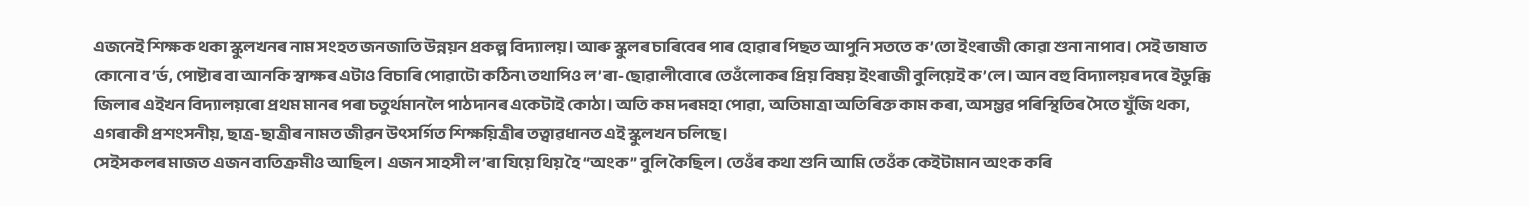এজনেই শিক্ষক থকা স্কুলখনৰ নাম সংহত জনজাতি উন্নয়ন প্ৰকল্প বিদ্যালয়। আৰু স্কুলৰ চাৰিবেৰ পাৰ হোৱাৰ পিছত আপুনি সততে ক’তো ইংৰাজী কোৱা শুনা নাপাব। সেই ভাষাত কোনো ব’ৰ্ড, পোষ্টাৰ বা আনকি স্বাক্ষৰ এটাও বিচাৰি পোৱাটো কঠিন৷ তথাপিও ল’ৰা-ছোৱালীবোৰে তেওঁলোকৰ প্ৰিয় বিষয় ইংৰাজী বুলিয়েই ক’লে। আন বহু বিদ্যালয়ৰ দৰে ইডুক্কি জিলাৰ এইখন বিদ্যালয়ৰো প্ৰথম মানৰ পৰা চতুৰ্থমানলৈ পাঠদানৰ একেটাই কোঠা। অতি কম দৰমহা পোৱা, অতিমাত্ৰা অতিৰিক্ত কাম কৰা, অসম্ভৱ পৰিস্থিতিৰ সৈতে যুঁজি থকা, এগৰাকী প্ৰশংসনীয়, ছাত্ৰ-ছাত্ৰীৰ নামত জীৱন উৎসৰ্গিত শিক্ষয়িত্ৰীৰ তত্বাৱধানত এই স্কুলখন চলিছে।
সেইসকলৰ মাজত এজন ব্যতিক্ৰমীও আছিল। এজন সাহসী ল’ৰা যিয়ে থিয় হৈ “অংক” বুলি কৈছিল। তেওঁৰ কথা শুনি আমি তেওঁক কেইটামান অংক কৰি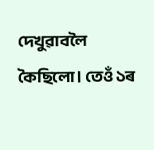দেখুৱাবলৈ কৈছিলো। তেওঁ ১ৰ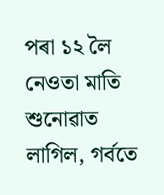পৰা ১২ লৈ নেওতা মাতি শুনোৱাত লাগিল, গৰ্বতে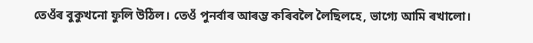তেওঁৰ বুকুখনো ফুলি উঠিল। তেওঁ পুনৰ্বাৰ আৰম্ভ কৰিবলৈ লৈছিলহে, ভাগ্যে আমি ৰখালো।